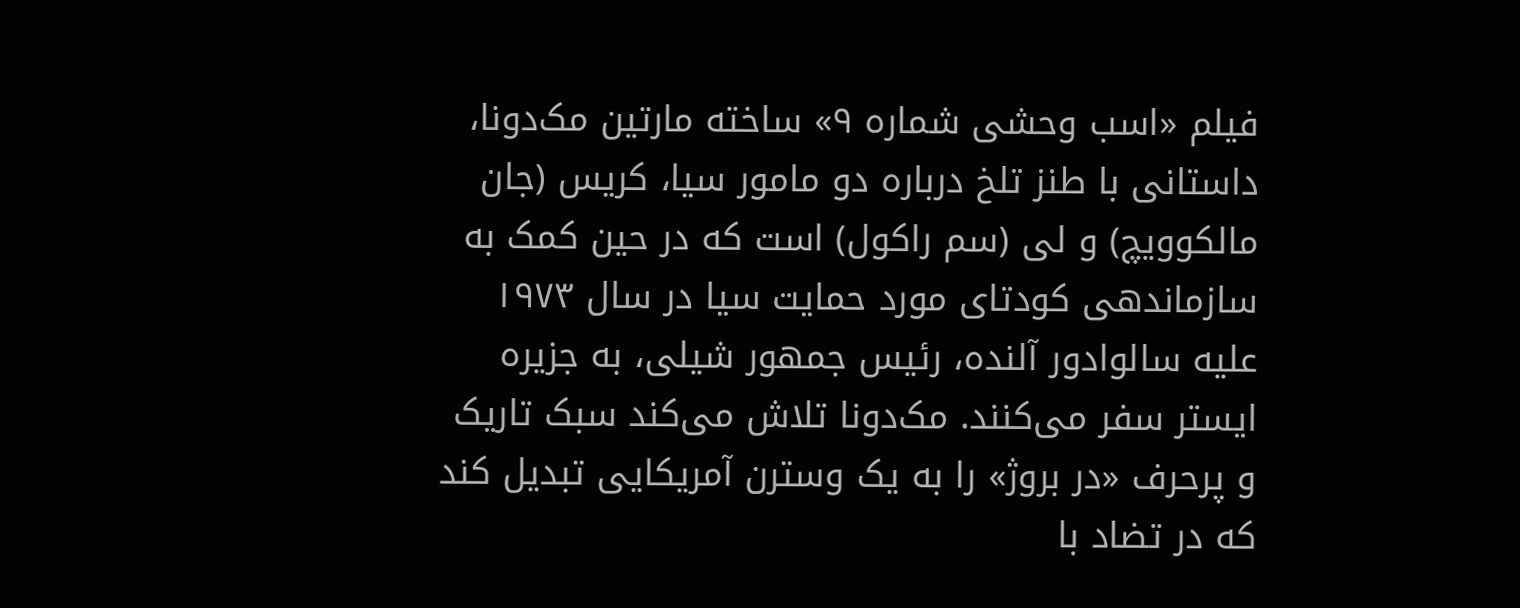فیلم «اسب وحشی شماره ۹» ساخته مارتین مک‌دونا، داستانی با طنز تلخ درباره دو مامور سیا، کریس (جان مالکوویچ) و لی (سم راکول) است که در حین کمک به سازماندهی کودتای مورد حمایت سیا در سال ۱۹۷۳ علیه سالوادور آلنده، رئیس جمهور شیلی، به جزیره ایستر سفر می‌کنند. مک‌دونا تلاش می‌کند سبک تاریک و پرحرف «در بروژ» را به یک وسترن آمریکایی تبدیل کند که در تضاد با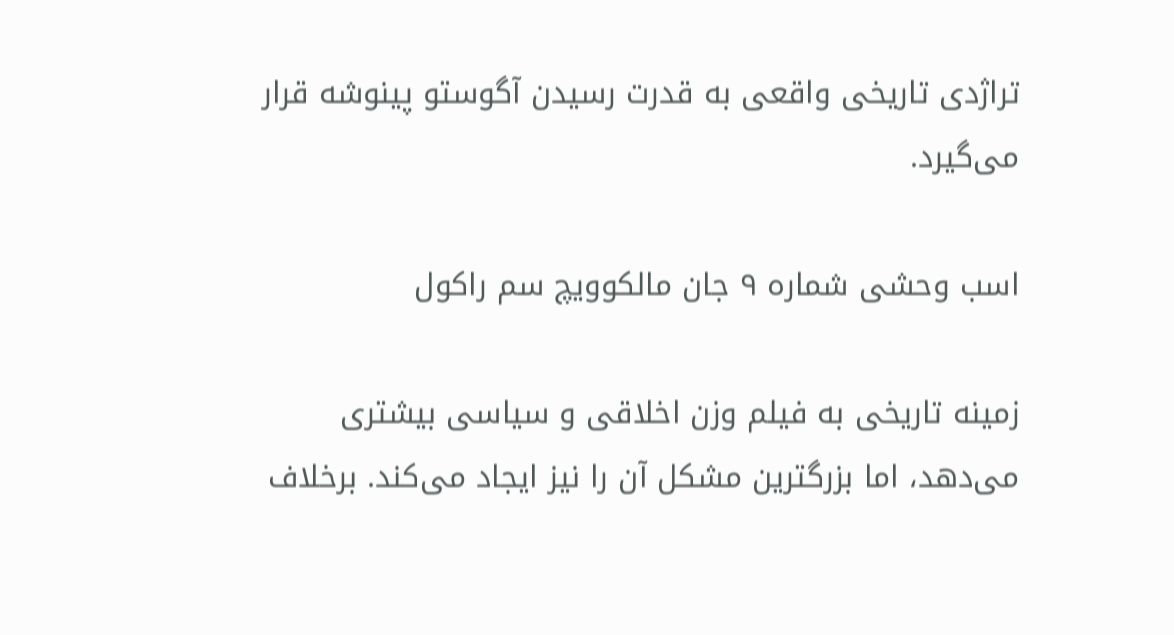تراژدی تاریخی واقعی به قدرت رسیدن آگوستو پینوشه قرار می‌گیرد.

اسب وحشی شماره ۹ جان مالکوویچ سم راکول

زمینه تاریخی به فیلم وزن اخلاقی و سیاسی بیشتری می‌دهد، اما بزرگترین مشکل آن را نیز ایجاد می‌کند. برخلاف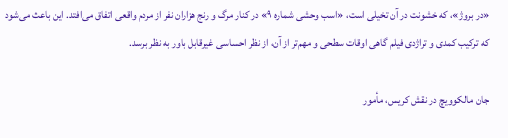«در بروژ»، که خشونت در آن تخیلی است، «اسب وحشی شماره ۹» در کنار مرگ و رنج هزاران نفر از مردم واقعی اتفاق می‌افتد. این باعث می‌شود که ترکیب کمدی و تراژدی فیلم گاهی اوقات سطحی و مهم‌تر از آن، از نظر احساسی غیرقابل باور به نظر برسد.

جان مالکوویچ در نقش کریس، مأمور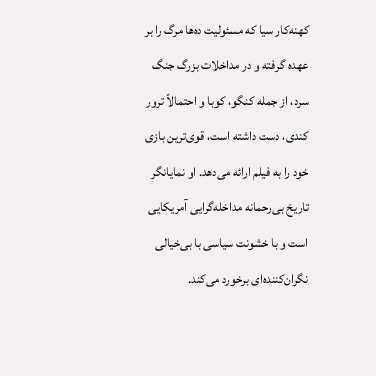کهنه‌کار سیا که مسئولیت ده‌ها مرگ را بر عهده گرفته و در مداخلات بزرگ جنگ سرد، از جمله کنگو، کوبا و احتمالاً ترور کندی، دست داشته است، قوی‌ترین بازی خود را به فیلم ارائه می‌دهد. او نمایانگر تاریخ بی‌رحمانه مداخله‌گرایی آمریکایی است و با خشونت سیاسی با بی‌خیالی نگران‌کننده‌ای برخورد می‌کند.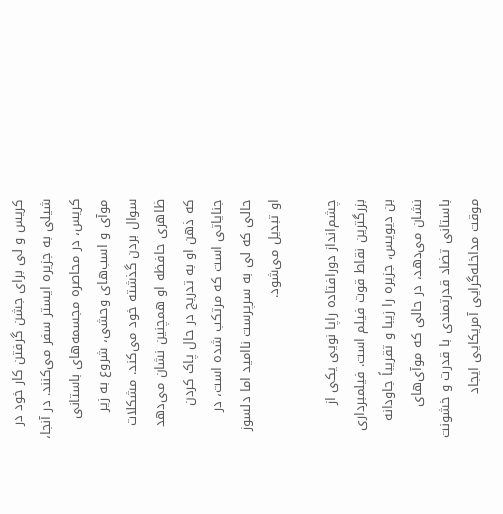کریس و لی برای جشن گرفتن کار خود در شیلی به جزیره ایستر سفر می‌کنند. در آنجا، کریس، در محاصره مجسمه‌های باستانی موآی و اسب‌های وحشی، شروع به زیر سوال بردن گذشته خود می‌کند. مشکلات ظاهری حافظه او همچنین نشان می‌دهد که ذهن او به تدریج در حال پاک کردن جنایاتی است که مرتکب شده است، در حالی که لی به سرپرست ناامید اما دلسوز او تبدیل می‌شود.

چشم‌انداز دورافتاده راپا نویی یکی از بزرگترین نقاط قوت فیلم است. فیلمبرداری بن دیویس، جزیره را زیبا و تقریباً جاودانه نشان می‌دهد، در حالی که موآی‌های باستانی تضاد قدرتمندی با قدرت و خشونت موقت مداخله‌گرایی آمریکایی ایجاد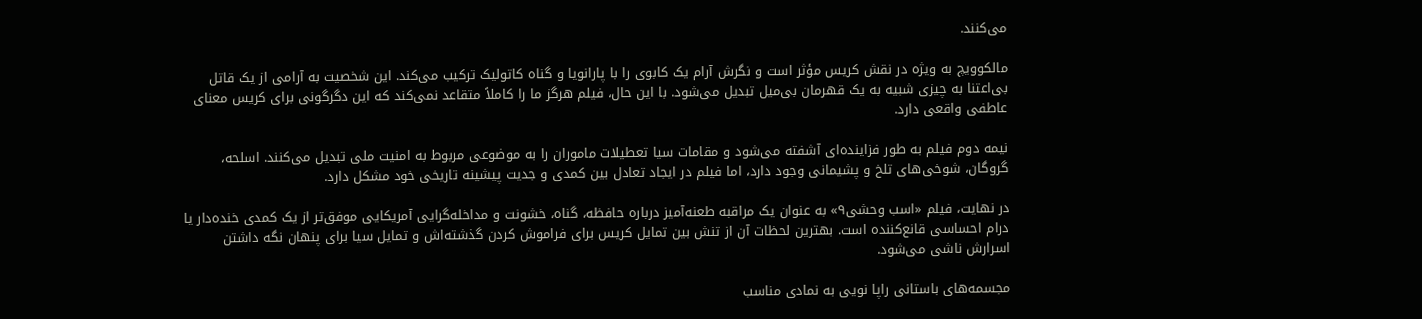می‌کنند.

مالکوویچ به ویژه در نقش کریس مؤثر است و نگرش آرام یک کابوی را با پارانویا و گناه کاتولیک ترکیب می‌کند. این شخصیت به آرامی از یک قاتل بی‌اعتنا به چیزی شبیه به یک قهرمان بی‌میل تبدیل می‌شود. با این حال، فیلم هرگز ما را کاملاً متقاعد نمی‌کند که این دگرگونی برای کریس معنای عاطفی واقعی دارد.

نیمه دوم فیلم به طور فزاینده‌ای آشفته می‌شود و مقامات سیا تعطیلات ماموران را به موضوعی مربوط به امنیت ملی تبدیل می‌کنند. اسلحه، گروگان، شوخی‌های تلخ و پشیمانی وجود دارد، اما فیلم در ایجاد تعادل بین کمدی و جدیت پیشینه تاریخی خود مشکل دارد.

در نهایت، فیلم «اسب وحشی۹» به عنوان یک مراقبه طعنه‌آمیز درباره حافظه، گناه، خشونت و مداخله‌گرایی آمریکایی موفق‌تر از یک کمدی خنده‌دار یا درام احساسی قانع‌کننده است. بهترین لحظات آن از تنش بین تمایل کریس برای فراموش کردن گذشته‌اش و تمایل سیا برای پنهان نگه داشتن اسرارش ناشی می‌شود.

مجسمه‌های باستانی راپا نویی به نمادی مناسب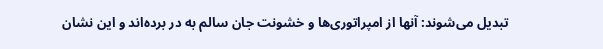تبدیل می‌شوند: آنها از امپراتوری‌ها و خشونت جان سالم به در برده‌اند و این نشان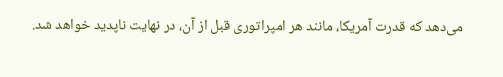می‌دهد که قدرت آمریکا، مانند هر امپراتوری قبل از آن، در نهایت ناپدید خواهد شد.